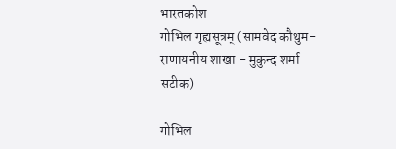भारतकोश
गोभिल गृह्यसूत्रम् (सामवेद कौथुम-राणायनीय शाखा - मुकुन्द शर्मा सटीक)

गोभिल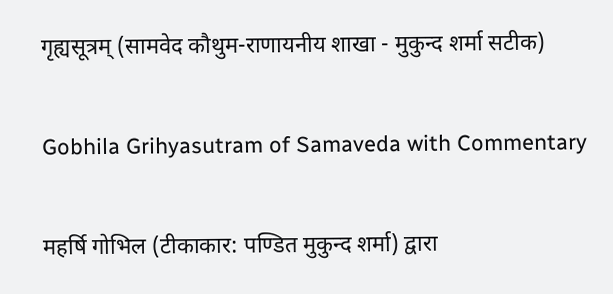गृह्यसूत्रम् (सामवेद कौथुम-राणायनीय शाखा - मुकुन्द शर्मा सटीक)

Gobhila Grihyasutram of Samaveda with Commentary

महर्षि गोभिल (टीकाकार: पण्डित मुकुन्द शर्मा) द्वारा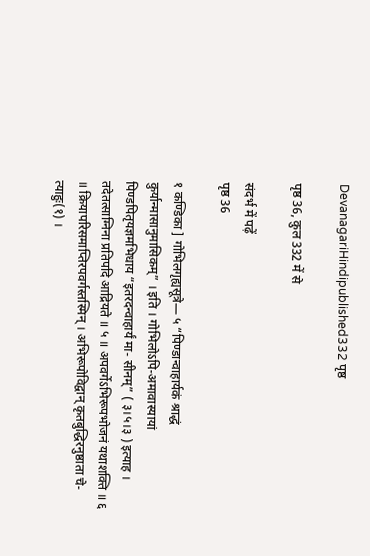DevanagariHindipublished332 पृष्ठ

पृष्ठ 36, कुल 332 में से

संदर्भ में पढ़ें
पृष्ठ 36

१ कण्डिका ] गोभिलगृह्यसूत्रे— ५ “पिण्डान्वाहार्यकं श्राद्धं कुर्यान्मासानुमासिकम्” । इति । गोभिलोऽपि-अमावास्यायां पिण्डपितृयज्ञमभिधाय “इतरदन्वाहार्यं मा- सीनम्” ( ३।५।३ ) इत्याह । तदेतत्साग्निना प्रतिपदि आद्रियते ॥ ५ ॥ अपवर्गेऽभिरूपभोजनं यथाशक्ति ॥ ६ ॥ क्रियापरिसमाप्तिरपवर्गस्तस्मिन् । अभिरूपोविद्वान् कृतबुद्धिरनुष्ठाता चे- त्याहुः(१) ।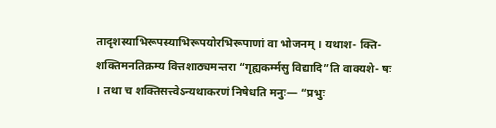तादृशस्याभिरूपस्याभिरूपयोरभिरूपाणां वा भोजनम् । यथाश- क्ति-शक्तिमनतिक्रम्य वित्तशाठ्यमन्तरा “गृह्यकर्म्मसु विद्यादि”ति वाक्यशे- षः । तथा च शक्तिसत्त्वेऽन्यथाकरणं निषेधति मनुः— “प्रभुः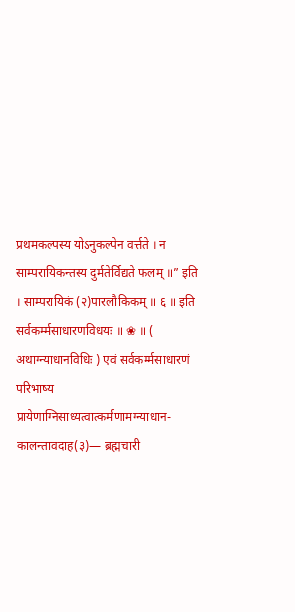प्रथमकल्पस्य योऽनुकल्पेन वर्त्तते । न साम्परायिकन्तस्य दुर्मतेर्विद्यते फलम् ॥” इति । साम्परायिकं (२)पारलौकिकम् ॥ ६ ॥ इति सर्वकर्म्मसाधारणविधयः ॥ ❀ ॥ ( अथाग्न्याधानविधिः ) एवं सर्वकर्म्मसाधारणं परिभाष्य प्रायेणाग्निसाध्यत्वात्कर्मणामग्न्याधान- कालन्तावदाह(३)— ब्रह्मचारी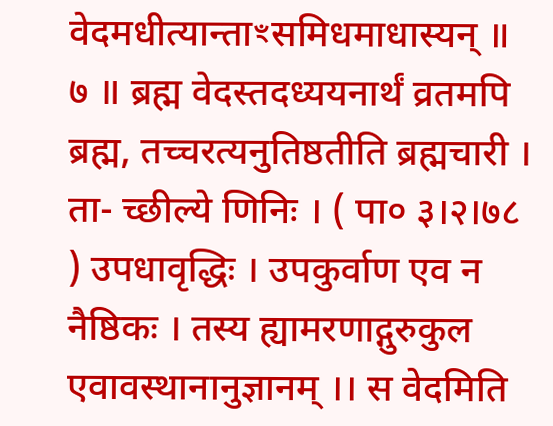वेदमधीत्यान्ताꣳसमिधमाधास्यन् ॥ ७ ॥ ब्रह्म वेदस्तदध्ययनार्थं व्रतमपि ब्रह्म, तच्चरत्यनुतिष्ठतीति ब्रह्मचारी । ता- च्छील्ये णिनिः । ( पा० ३।२।७८ ) उपधावृद्धिः । उपकुर्वाण एव न नैष्ठिकः । तस्य ह्यामरणाद्गुरुकुल एवावस्थानानुज्ञानम् ।। स वेदमिति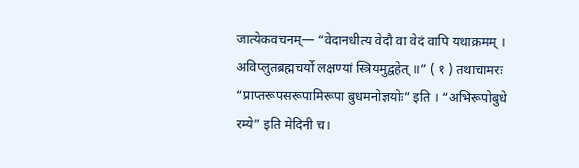जात्येकवचनम्— “वेदानधीत्य वेदौ वा वेदं वापि यथाक्रमम् । अविप्लुतब्रह्मचर्यो लक्षण्यां स्त्रियमुद्वहेत् ॥” ( १ ) तथाचामरः “प्राप्तरूपसरूपामिरूपा बुधमनोज्ञयोः” इति । “अभिरूपोबुधे रम्ये” इति मेदिनी च।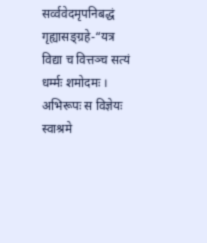सर्व्ववेदमृपनिबद्धं गृह्यासङ्ग्रहे-“यत्र विद्या च वित्तञ्च सत्यं धर्म्मः शमोदमः । अभिरूपः स विज्ञेयः स्वाश्रमे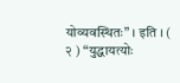योव्यवस्थितः” । इति । ( २ ) “युद्धायत्योः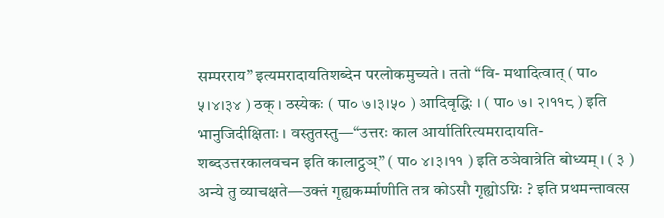सम्परराय” इत्यमरादायतिशब्देन परलोकमुच्यते । ततो “वि- मथादित्वात् ( पा० ५।४।३४ ) ठक् । ठस्येकः ( पा० ७।३।५० ) आदिवृद्धिः । ( पा० ७। २।११८ ) इति भानुजिदीक्षिताः । वस्तुतस्तु—“उत्तरः काल आर्यातिरित्यमरादायति- शब्दउत्तरकालवचन इति कालाट्ठञ्” ( पा० ४।३।११ ) इति ठञेवात्रेति बोध्यम् । ( ३ ) अन्ये तु व्याचक्षते—उक्तं गृह्यकर्म्माणीति तत्र कोऽसौ गृह्योऽग्निः ? इति प्रथमन्तावत्स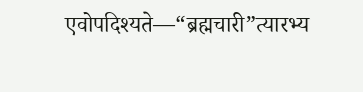एवोपदिश्यते—“ब्रह्मचारी”त्यारभ्य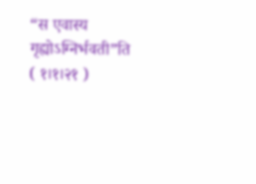“स एवास्य गृह्योऽग्निर्भवती”ति ( १।१।२१ )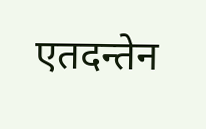एतदन्तेन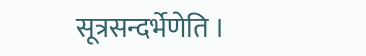सूत्रसन्दर्भेणेति ।